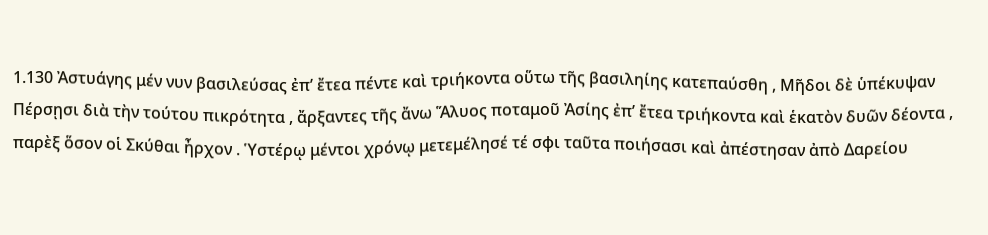1.130 Ἀστυάγης μέν νυν βασιλεύσας ἐπ’ ἔτεα πέντε καὶ τριήκοντα οὕτω τῆς βασιληίης κατεπαύσθη , Μῆδοι δὲ ὑπέκυψαν Πέρσῃσι διὰ τὴν τούτου πικρότητα , ἄρξαντες τῆς ἄνω Ἅλυος ποταμοῦ Ἀσίης ἐπ’ ἔτεα τριήκοντα καὶ ἑκατὸν δυῶν δέοντα , παρὲξ ὅσον οἱ Σκύθαι ἦρχον . Ὑστέρῳ μέντοι χρόνῳ μετεμέλησέ τέ σφι ταῦτα ποιήσασι καὶ ἀπέστησαν ἀπὸ Δαρείου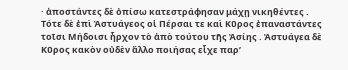· ἀποστάντες δὲ ὀπίσω κατεστράφησαν μάχῃ νικηθέντες . Τότε δὲ ἐπὶ Ἀστυάγεος οἱ Πέρσαι τε καὶ Κῦρος ἐπαναστάντες τοῖσι Μήδοισι ἦρχον τὸ ἀπὸ τούτου τῆς Ἀσίης . Ἀστυάγεα δὲ Κῦρος κακὸν οὐδὲν ἄλλο ποιήσας εἶχε παρ’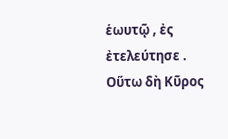ἑωυτῷ , ἐς ἐτελεύτησε . Οὕτω δὴ Κῦρος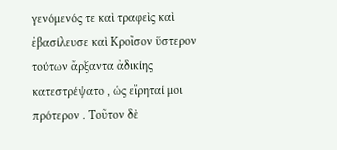γενόμενός τε καὶ τραφεὶς καὶ ἐβασίλευσε καὶ Κροῖσον ὕστερον τούτων ἄρξαντα ἀδικίης κατεστρέψατο , ὡς εἴρηταί μοι πρότερον . Τοῦτον δὲ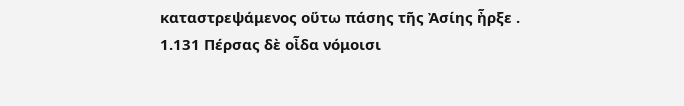καταστρεψάμενος οὕτω πάσης τῆς Ἀσίης ἦρξε .
1.131 Πέρσας δὲ οἶδα νόμοισι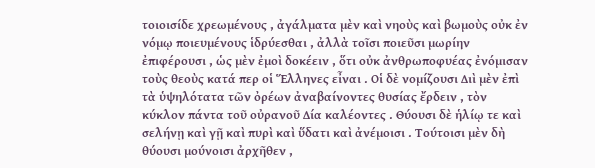τοιοισίδε χρεωμένους , ἀγάλματα μὲν καὶ νηοὺς καὶ βωμοὺς οὐκ ἐν νόμῳ ποιευμένους ἱδρύεσθαι , ἀλλὰ τοῖσι ποιεῦσι μωρίην ἐπιφέρουσι , ὡς μὲν ἐμοὶ δοκέειν , ὅτι οὐκ ἀνθρωποφυέας ἐνόμισαν τοὺς θεοὺς κατά περ οἱ Ἕλληνες εἶναι . Οἱ δὲ νομίζουσι Διὶ μὲν ἐπὶ τὰ ὑψηλότατα τῶν ὀρέων ἀναβαίνοντες θυσίας ἔρδειν , τὸν κύκλον πάντα τοῦ οὐρανοῦ Δία καλέοντες . Θύουσι δὲ ἡλίῳ τε καὶ σελήνῃ καὶ γῇ καὶ πυρὶ καὶ ὕδατι καὶ ἀνέμοισι . Τούτοισι μὲν δὴ θύουσι μούνοισι ἀρχῆθεν ,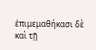ἐπιμεμαθήκασι δὲ καὶ τῇ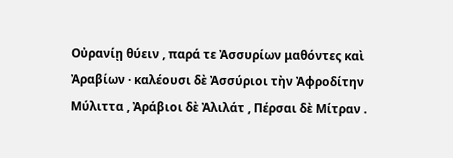Οὐρανίῃ θύειν , παρά τε Ἀσσυρίων μαθόντες καὶ Ἀραβίων · καλέουσι δὲ Ἀσσύριοι τὴν Ἀφροδίτην Μύλιττα , Ἀράβιοι δὲ Ἀλιλάτ , Πέρσαι δὲ Μίτραν .